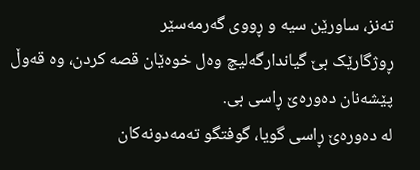تەنز، ساورێن سیە و ڕووی گەرمەسێر
ڕوژگارێک بێ گیاندارگەلیچ وەل خوەێان قصە کردن، وە قەوڵ پێشەنان دەورەێ ڕاسی بی.
لە دەورەێ ڕاسی گویا، گوفتگو تەمەدونەکان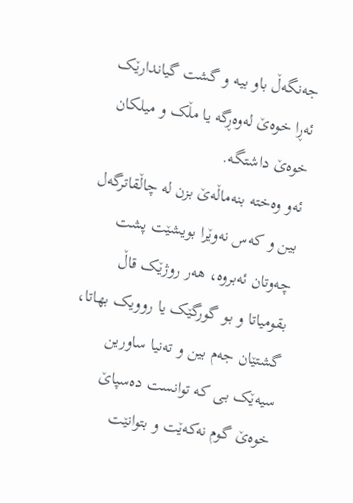جەنگەڵ باو بیە و گشت گیاندارێک ئەڕا خوەێ لەوەڕگە یا مڵک و میلکان خوەێ داشتگە.
ئەو وەختە بنەماڵەێ بزن لە چاڵقاترگەل بین و کەس نەوێرا بویشێت پشت چەوتان ئەبروە، هەر روژێک قاڵ بقومیاتا و بو گورگێک یا روویک بهاتا، گشتێان جەم بین و تەنیا ساورین سیەێک بی کە توانست دەسپاێ خوەێ گوم نەکەێت و بتوانێت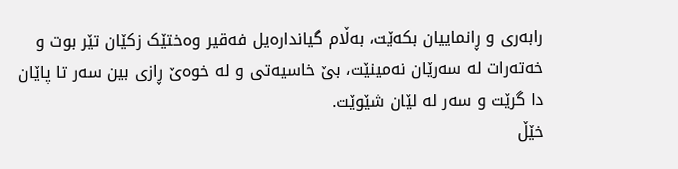رابەری و ڕانماییان بکەێت، بەڵام گیاندارەیل فەقیر وەختێک زکێان تێر بوت و خەتەرات لە سەرێان نەمینێت، بێ خاسیەتی و لە خوەێ ڕازی بین سەر تا پاێان دا گرێت و سەر لە لێان شێوێت.
خێڵ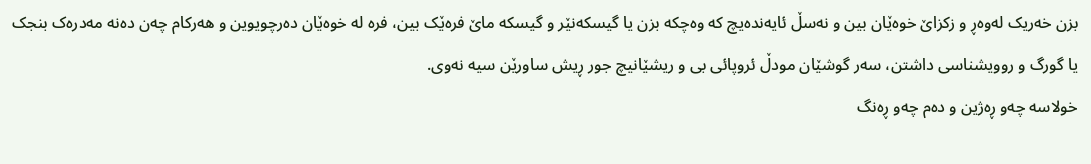بزن خەریک لەوەڕ و زکزاێ خوەێان بین و نەسڵ ئایەندەیچ کە وەچکە بزن یا گیسکەنێر و گیسکە ماێ فرەێک بین، فرە لە خوەێان دەرچویوین و هەرکام چەن دەنە مەدرەک بنجک یا گورگ و روویشناسی داشتن، سەر گوشێان مودڵ ئروپائی بی و ریشێانیچ جور ڕیش ساورێن سیە نەوی.
خولاسە چەو ڕەژین و دەم چەو ڕەنگ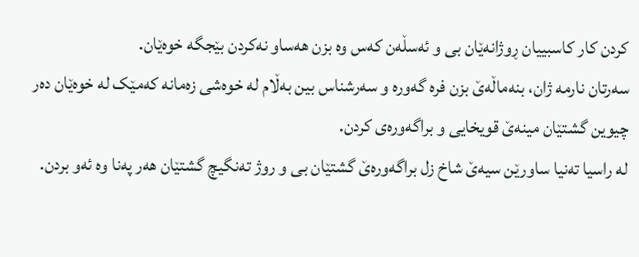کردن کار کاسبییان ڕوژانەێان بی و ئەسڵەن کەس وە بزن هەساو نەکردن بێجگە خوەێان.
سەرتان نارمە ژان، بنەماڵەێ بزن فرە گەورە و سەرشناس بین بەڵام لە خوەشی زەمانە کەمێک لە خوەێان دەر چیوین گشتێان مینەێ قویخایی و براگەورەی کردن.
لە راسیا تەنیا ساورێن سیەێ شاخ زل براگەورەێ گشتێان بی و روژ تەنگیچ گشتێان هەر پەنا وە ئەو بردن.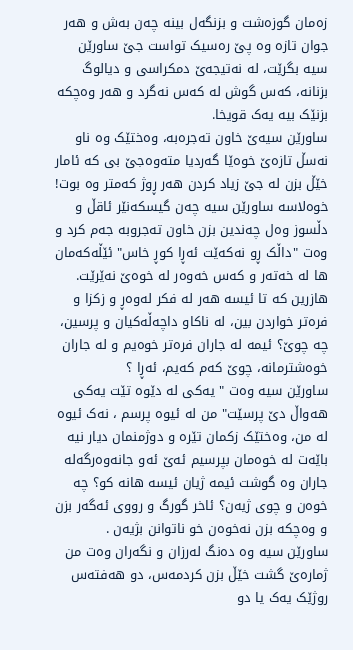زەمان گوزەشت و بزنگەل بینە چەن بەش و هەر جوان تازە وە پێ رەسیک تواست جێ ساورێن سیە بگرێت، لە نەتیجەێ دمکراسی و دیالوگ بزنانە، کەس گوش لە کەس نەگرد و هەر وەچکە بزنێک بیە یەک قویخا.
ساورێن سیەێ خاون تەجرەبە، وەختێک وە ناو نەسڵ تازەێ خوەێا گەردیا متەوەجێ بی کە ئامار خێڵ بزن لە جێ زیاد کردن هەر ڕوژ کەمتر وە بوت!
خوەلاسە ساورێن سیە چەن گیسکەنێر ئاقڵ و دڵسوز وەل چەندین بزن خاون تەجروبە جەم کرد و وەت "داڵک ڕو نەکەێت ئەڕا کوڕ خاس" ئێڵەکەمان ها لە خەتەر و کەس خەوەر لە خوەێ نەێرێت.
هازرین کە تا ئیسە هەر لە فکر لەوەڕ و زکزا و فرەتر خواردن بین، لە ناکاو داچەڵەکیان و پرسین، چە چوێ؟ ئیمە لە جاران فرەتر خوەیم و لە جاران خوەشترمانە، چوێ کەم کەیم، ئەڕا ؟
ساورێن سیە وەت " یەکی لە دێوە تێت یەکی هەواڵ دێ پرسێت" من لە ئیوە پرسم ، نەک ئیوە لە من، وەختێک زکمان تێرە و دوژمنمان دیار نیە باێەت لە خوەمان بپرسیم ئەێ ئەو جانەوەرگەلە جاران وە گوشت ئیمە ژیان ئیسە هانە کو؟ چە خوەن و چوی ژیەن؟ ئاخر گورگ و رووی ئەگەر بزن و وەچکە بزن نەخوەن خو ناتوانن بژیەن .
ساورێن سیە وە دەنگ لەرزان و نگەران وەت من ژمارەێ گشت خێڵ بزن کردمەس، دو هەفتەس روژێک یەک یا دو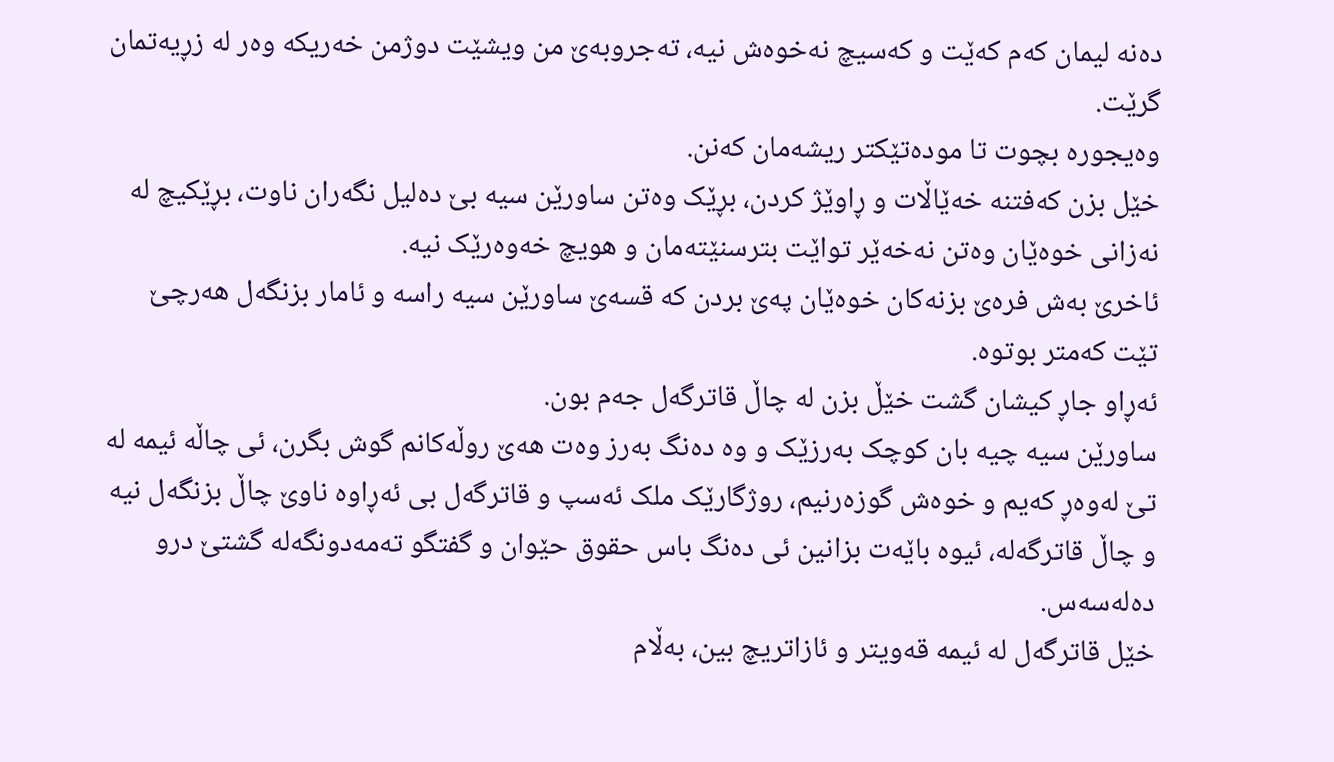دەنە لیمان کەم کەێت و کەسیچ نەخوەش نیە، تەجروبەێ من ویشێت دوژمن خەریکە وەر لە زڕیەتمان گرێت.
وەیجورە بچوت تا مودەتێکتر ریشەمان کەنن.
خێل بزن کەفتنە خەێاڵات و ڕاوێژ کردن، بڕێک وەتن ساورێن سیە بێ دەلیل نگەران ناوت، بڕێکیچ لە نەزانی خوەێان وەتن نەخەێر تواێت بترسنێتەمان و هویچ خەوەرێک نیە.
ئاخرێ بەش فرەێ بزنەکان خوەێان پەێ بردن کە قسەێ ساورێن سیە راسە و ئامار بزنگەل هەرچێ تێت کەمتر بوتوە.
ئەڕاو جاڕ کیشان گشت خێڵ بزن لە چاڵ قاترگەل جەم بون.
ساورێن سیە چیە بان کوچک بەرزێک و وە دەنگ بەرز وەت هەێ روڵەکانم گوش بگرن، ئی چاڵە ئیمە لە تێ لەوەڕ کەیم و خوەش گوزەرنیم، روژگارێک ملک ئەسپ و قاترگەل بی ئەڕاوە ناوێ چاڵ بزنگەل نیە و چاڵ قاترگەلە، ئیوە باێەت بزانین ئی دەنگ باس حقوق حێوان و گفتگو تەمەدونگەلە گشتێ درو دەلەسەس.
خێل قاترگەل لە ئیمە قەویتر و ئازاتریچ بین، بەڵام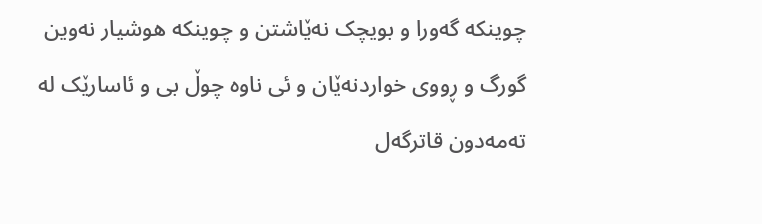چوینکە گەورا و بویچک نەێاشتن و چوینکە هوشیار نەوین گورگ و ڕووی خواردنەێان و ئی ناوە چوڵ بی و ئاسارێک لە تەمەدون قاترگەل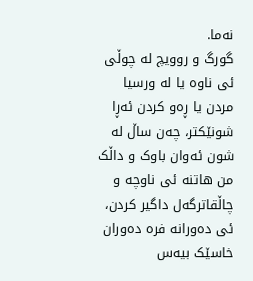نەما.
گورگ و روویچ لە چوڵی ئی ناوە یا لە ورسیا مردن یا ڕەو کردن ئەڕا شونێکتر، چەن ساڵ لە شون ئەوان باوک و داڵک من هاتنە ئی ناوچە و چاڵقاترگەل داگیر کردن، ئی دەورانە فرە دەوران خاسێک بیەس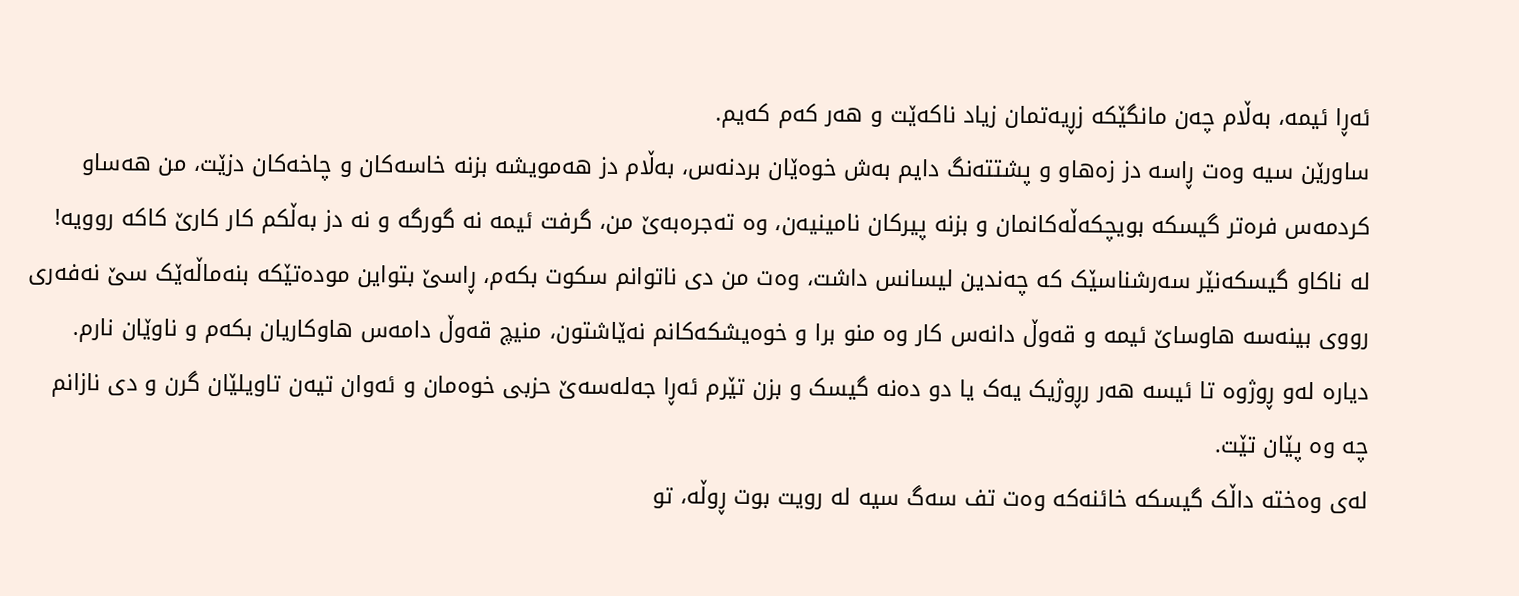ئەڕا ئیمە، بەڵام چەن مانگێکە زڕیەتمان زیاد ناکەێت و هەر کەم کەیم.
ساورێن سیە وەت ڕاسە دز زەهاو و پشتتەنگ دایم بەش خوەێان بردنەس، بەڵام دز هەمویشە بزنە خاسەکان و چاخەکان دزێت، من هەساو کردمەس فرەتر گیسکە بویچکەڵەکانمان و بزنە پیرکان نامینیەن، وە تەجرەبەێ من، گرفت ئیمە نە گورگە و نە دز بەڵکم کار کارێ کاکە روویە!
لە ناکاو گیسکەنێر سەرشناسێک کە چەندین لیسانس داشت، وەت من دی ناتوانم سکوت بکەم، ڕاسێ بتواین مودەتێکە بنەماڵەێک سێ نەفەری رووی بینەسە هاوساێ ئیمە و قەوڵ دانەس کار وە منو برا و خوەیشکەکانم نەێاشتون، منیچ قەوڵ دامەس هاوکاریان بکەم و ناوێان نارم.
دیارە لەو ڕوژوە تا ئیسە هەر رڕوژیک یەک یا دو دەنە گیسک و بزن تێرم ئەڕا جەلەسەێ حزبی خوەمان و ئەوان تیەن تاویلێان گرن و دی نازانم چە وە پێان تێت.
لەی وەختە داڵک گیسکە خائنەکە وەت تف سەگ سیە لە رویت بوت ڕوڵە، تو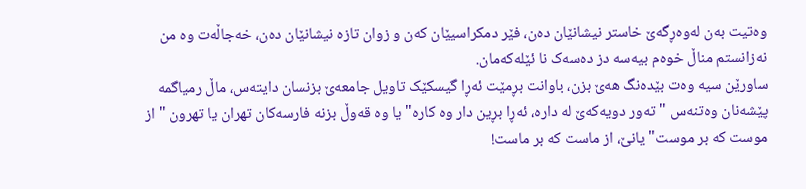وەتیت بەن لەوەڕگەێ خاستر نیشانێان دەن، فێر دمکراسیێان کەن و زوان تازە نیشانێان دەن، خەجاڵەت وە من نەزانستم مناڵ خوەم بیەسە دز دەسەک نا ئێلەکەمان.
ساورێن سیە وەت بێدەنگ هەێ بزن، باوانت بڕمێت ئەڕا گیسکێک تاویل جامعەێ بزنسان دایتەس، ماڵ رمیاگمە پێشەنان وەتنەس "تەور دویەکەێ لە دارە، ئەڕا بڕین دار وە کارە" یا وە قەوڵ بزنە فارسەکان تهران یا تهرون " از موست کە بر موست" یانێ، از ماست کە بر ماست!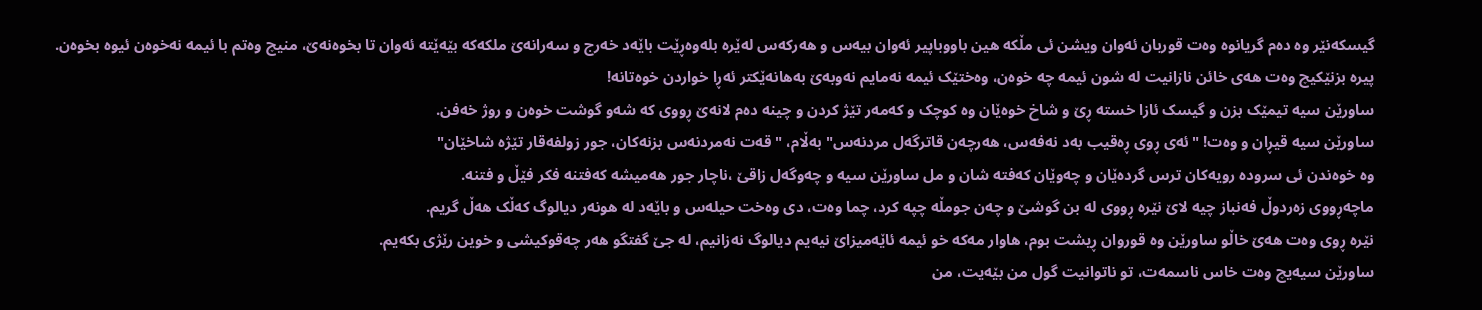گیسکەنێر وە دەم گریانوە وەت قوربان ئەوان ویشن ئی مڵکە هین باووباپیر ئەوان بیەس و هەرکەس لەێرە بلەوەڕێت باێەد خەرج و سەرانەێ ملکەکە بێەێتە ئەوان تا بخوەنەێ، منیچ وەتم با ئیمە نەخوەن ئیوە بخوەن.
پیرە بزنێکیچ وەت هەی خائن نازانیت لە شون ئیمە چە خوەن، وەختێک ئیمە نەمایم نەوبەێ بەهانەێکتر ئەڕا خواردن خوەتانە!
ساورێن سیە تیمێک بزن و گیسک ئازا خستە ڕێ و شاخ خوەێان وە کوچک و کەمەر تێژ کردن و چینە دەم لانەێ ڕووی کە شەو گوشت خوەن و روژ خەفن.
ساورێن سیە قیڕان و وەت! "ئەی ڕوی ڕەقیب بەد نەفەس، هەرچەن قاترگەل مردنەس" بەڵام، " قەت نەمردنەس بزنەکان، جور زولفەقار تێژە شاخێان"
وە خوەندن ئی سرودە رویەکان ترس گردەێان و چەوێان کەفتە شان و مل ساورێن سیە و چەوگەل زاقێ ،ناچار جور هەمیشە کەفتنە فکر فێڵ و فتنە.
ماچەڕووی زەردوڵ فەنباز چیە لاێ نێرە ڕووی لە بن گوشێ و چەن جومڵە چپە کرد، چما وەت، دی وەخت حیلەس و باێەد لە هونەر دیالوگ کەڵک هەڵ گریم.
نێرە ڕوی وەت هەێ خاڵو ساورێن وە قوروان ڕیشت بوم، هاوار مەکە خو ئیمە ئاێەمیزاێ نیەیم دیالوگ نەزانیم، لە جێ گفتگو هەر چەقوکیشی و خوین رێژی بکەیم.
ساورێن سیەیچ وەت خاس ناسمەت، تو ناتوانیت گول من بێەیت، من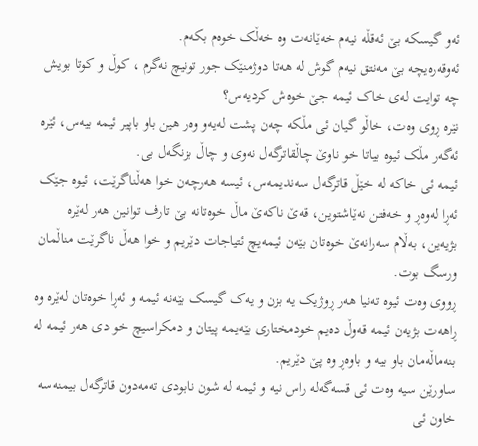ئەو گیسکە بێ ئەقڵە نیەم خەێانەت وە خەڵک خوەم بکەم.
ئەوقەرەیچە بێ مەنتق نیەم گوش لە هەتا دوژمنێک جور تونیچ نەگرم ، کوڵ و کوتا بویش چە توایت لەی خاک ئیمە جێ خوەش کردیەس؟
نێرە ڕوی وەت، خاڵو گیان ئی مڵکە چەن پشت لەیەو وەر هین باو باپیر ئیمە بیەس، ئێرە ئەگەر مڵک ئیوە بیاتا خو ناوێ چاڵقاترگەل نەوی و چاڵ بزنگەل بی.
ئیمە ئی خاکە لە خێڵ قاترگەل سەندیمەس، ئیسە هەرچەن خوا هەڵناگرێت، ئیوە جێک ئەڕا لەوەڕ و خەفتن نەێاشتوین، قەێ ناکەێ ماڵ خوەتانە بێ تارف توانین هەر لەێرە بژیەین، بەڵام سەرانەێ خوەتان بێەن ئیمەیچ ئتیاجات دێریم و خوا هەڵ ناگرێت مناڵمان ورسگ بوت.
ڕووی وەت ئیوە تەنیا هەر ڕوژیک یە بزن و یەک گیسک بێەنە ئیمە و ئەڕا خوەتان لەێرە وە ڕاهەت بژیەن ئیمە قەوڵ دەیم خودمختاری بێەیمە پیتان و دمکراسیچ خو دی هەر ئیمە لە بنەماڵەمان باو بیە و باوەڕ وە پێ دێریم.
ساورێن سیە وەت ئی قسەگەلە راس نیە و ئیمە لە شون نابودی تەمەدون قاترگەل بیمنەسە خاون ئی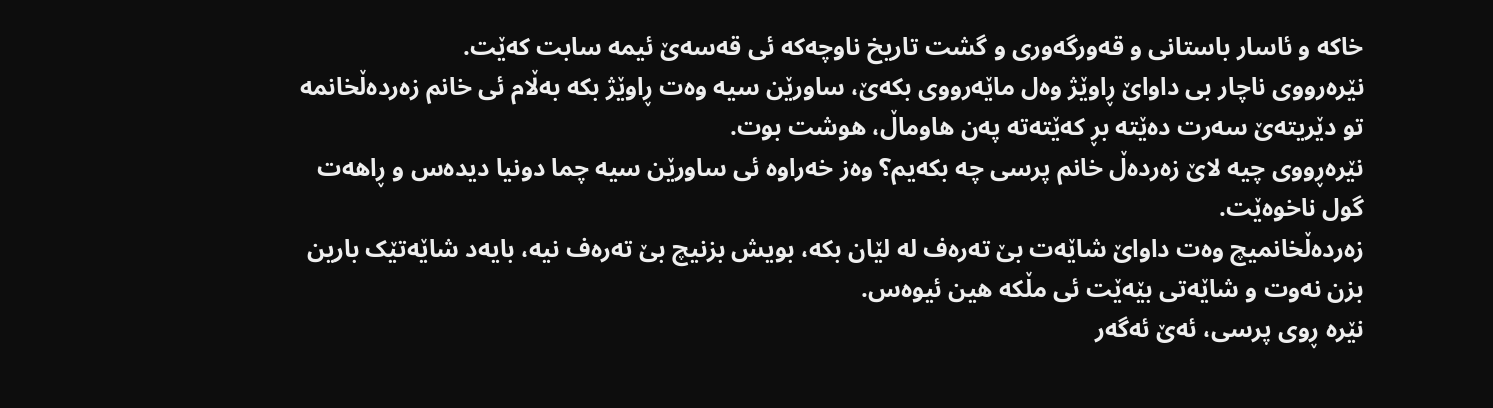خاکە و ئاسار باستانی و قەورگەوری و گشت تاریخ ناوچەکە ئی قەسەێ ئیمە سابت کەێت.
نێرەرووی ناچار بی داواێ ڕاوێژ وەل ماێەرووی بکەێ، ساورێن سیە وەت ڕاوێژ بکە بەڵام ئی خانم زەردەڵخانمە تو دێریتەێ سەرت دەێتە بڕ کەێتەتە پەن هاوماڵ، هوشت بوت.
نێرەڕووی چیە لاێ زەردەڵ خانم پرسی چە بکەیم؟ وەز خەراوە ئی ساورێن سیە چما دونیا دیدەس و ڕاهەت گول ناخوەێت.
زەردەڵخانمیچ وەت داواێ شاێەت بێ تەرەف لە لێان بکە، بویش بزنیچ بێ تەرەف نیە، بایەد شاێەتێک بارین بزن نەوت و شاێەتی بێەێت ئی مڵکە هین ئیوەس.
نێرە ڕوی پرسی، ئەێ ئەگەر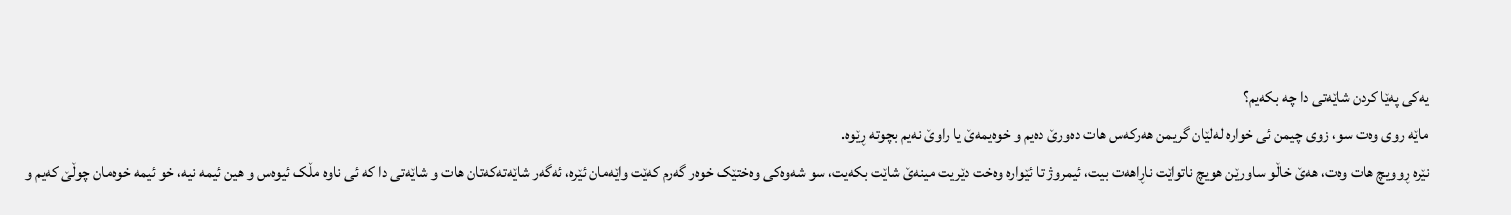یەکی پەێا کردن شاێەتی دا چە بکەیم؟
ماێە روی وەت سو، زوی چیمن ئی خوارە لەلێان گریمن هەرکەس هات دەورێ دەیم و خوەیمەێ یا راوێ نەیم بچوتە ڕێوە.
نێرە ڕوویچ هات وەت، هەێ خاڵو ساورێن هویچ ناتواێت ناڕاهەت بیت، ئیمروژ تا ئێوارە وەخت دێریت مینەێ شاێت بکەیت، سو شەوەکی وەختێک خوەر گەرم کەێت واێەمان ئێرە، ئەگەر شاێەتەکەتان هات و شاێەتی دا کە ئی ناوە مڵک ئیوەس و هین ئیمە نیە، خو ئیمە خوەمان چوڵێ کەیم و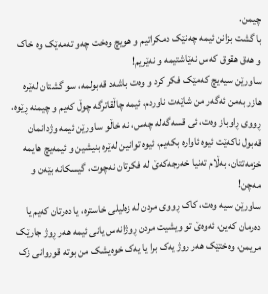چیمن.
با گشت بزانن ئیمە چەنێک دمکراتیم و هویچ وەخت چەو تەمەێک وە خاک و هەق هقوق کەس نەێاشتیمە و نەێریم!
ساورێن سیەیچ کەمێک فکر کرد و وەت باشەد قەبولمە، سو گشتان لەێرە هازر بەمن ئەگەر من شاێەت ناوردم، ئیمە چاڵقاترگە چوڵ کەیم و چیمنە ڕێوە.
ڕووی ڕاوباز وەت، ئی قسەگەلە چەس، نە خاڵو ساورێن ئیمە وژدانمان قەبول ناکەێت ئیوە ئاوارە بکەیم، ئیوە توانین لەێرە بنیشین و ئیمەیچ هایمە خزمەتتان، بەڵام تەنیا خەرجەکەێ لە فکرتان نەچوت، گیسکانە بێەن و مەچن!
ساورێن سیە وەت، کاک ڕووی مردن لە زەلیلی خاسترە، یا دەرتان کەیم یا دەرمان کەین، ئەوەێ تو ویشیت مردن ڕوژانەس یانی ئیمە هەر ڕوژ جارێک مریمن، وەختێک هەر روژ یەک برا یا یەک خوەیشک من بوتە قوروانی زک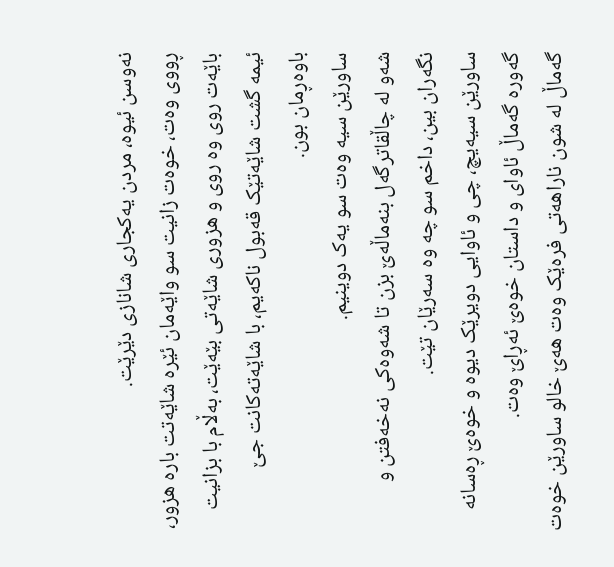نەوسن ئیوە، مردن یەکجاری شانازی دێرێت.
ڕووی وەت، خوەت زانیت سو واێەمان ئێرە شاێەتت بارە هزور، باێەت روی وە روی و هزوری شاێەتی بێەێت، بەڵام با بزانیت ئیمە گشت شاێەتێک قەبول ناکەیم، با شاێەتەکانت جێ باوەڕمان بون.
ساورێن سیە وەت سو یەک دوینیم.
شەو لە چاڵقاترگەل بنەماڵەێ بزن تا شەوەکی نەخەفتن و نگەران بین، داخم سو چە وە سەرێان تێت.
ساورێن سیەیچ، چی و ئاوایی دویرێک دیوە و خوەێ ڕەسانە گەورە گەماڵ ئاوای و داستان خوەێ ئەڕاێ وەت.
گەماڵ لە شون ناراهەتی فرەێک وەت هەێ خالو ساورێن خوەت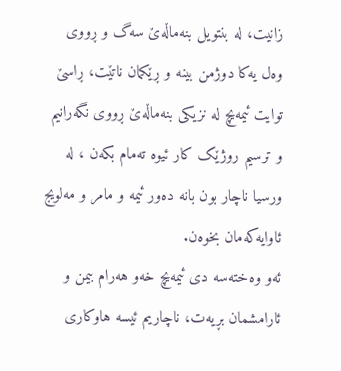زانیت، لە بنتویل بنەماڵەێ سەگ و ڕووی وەل یەکا دوژمن بینە و ڕێکمان ناتێت، ڕاسێ توایت ئیمەیچ لە نزیکی بنەماڵەێ ڕووی نگەرانیم و ترسیم روژێک کار ئیوە تەمام بکەن ، لە ورسیا ناچار بون بانە دەور ئیمە و مامر و مەلویج ئاوایەکەمان بخوەن.
ئەو وەختەسە دی ئیمەیچ خەو هەرام بیمن و ئارامشمان بڕیەت، ناچاریم ئیسە هاوکاری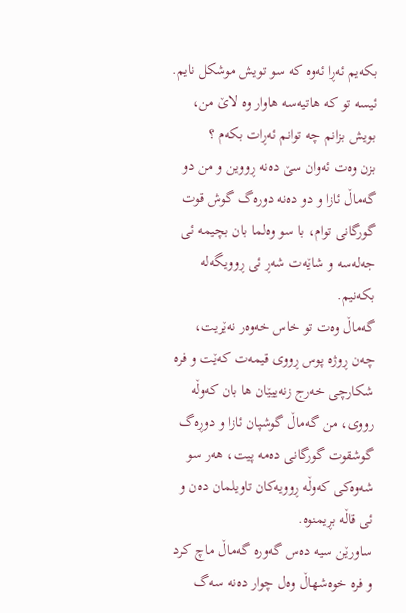بکەیم ئەڕا ئەوە کە سو تویش موشکل نایم.
ئیسە تو کە هاتیەسە هاوار وە لاێ من، بویش بزانم چە توانم ئەڕات بکەم ؟
بزن وەت ئەوان سێ دەنە ڕووین و من دو گەماڵ ئازا و دو دەنە دورەگ گوش قوت گورگانی توام، با سو وەلما بان بچیمە ئی جەلەسە و شاێەت شەڕ ئی ڕوویگەلە بکەنیم.
گەماڵ وەت تو خاس خەوەر نەێریت، چەن ڕوژە پوس ڕووی قیمەت کەێت و فرە شکارچی خەرج زنەییێان ها بان کەوڵە رووی، من گەماڵ گوشپان ئازا و دوڕەگ گوشقوت گورگانی دەمە پیت، هەر سو شەوەکی کەوڵە ڕوویەکان تاویلمان دەن و ئی قاڵە بڕیمنوە.
ساورێن سیە دەس گەورە گەماڵ ماچ کرد و فرە خوەشهاڵ وەل چوار دەنە سەگ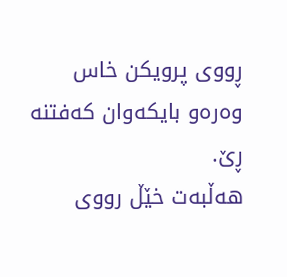ڕووی پرویکن خاس وەرەو بایکەوان کەفتنە ڕێ.
هەڵبەت خێڵ رووی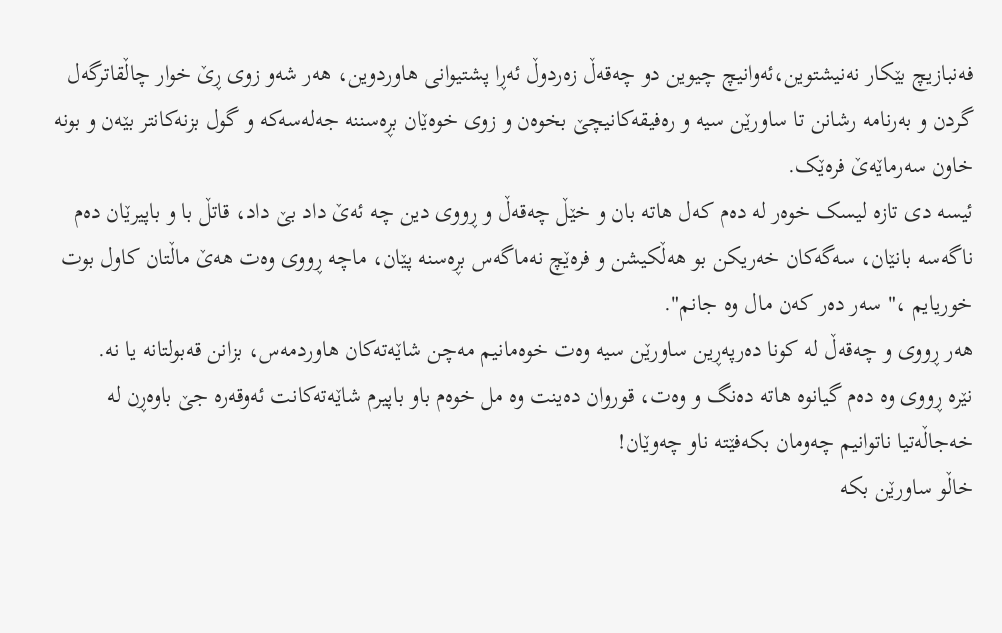فەنبازیچ بێکار نەنیشتوین،ئەوانیچ چیوین دو چەقەڵ زەردوڵ ئەڕا پشتیوانی هاوردوین، هەر شەو زوی ڕێ خوار چاڵقاترگەل گردن و بەرنامە رشانن تا ساورێن سیە و رەفیقەکانیچێ بخوەن و زوی خوەێان بڕەسننە جەلەسەکە و گول بزنەکانتر بێەن و بونە خاون سەرماێەێ فرەێک.
ئیسە دی تازە لیسک خوەر لە دەم کەل هاتە بان و خێڵ چەقەڵ و ڕووی دین چە ئەێ داد بێ داد، قاتڵ با و باپیرێان دەم ناگەسە بانێان، سەگەکان خەریکن بو هەڵکیشن و فرەێچ نەماگەس بڕەسنە پێان، ماچە ڕووی وەت هەێ ماڵتان کاول بوت خوریایم ،" سەر دەر کەن مال وە جانم".
هەر ڕووی و چەقەڵ لە کونا دەرپەڕین ساورێن سیە وەت خوەمانیم مەچن شاێەتەکان هاوردمەس، بزانن قەبولتانە یا نە.
نێرە ڕووی وە دەم گیانوە هاتە دەنگ و وەت، قوروان دەینت وە مل خوەم باو باپیرم شاێەتەکانت ئەوقەرە جێ باوەڕن لە خەجاڵەتیا ناتوانیم چەومان بکەفێتە ناو چەوێان!
خاڵو ساورێن بکە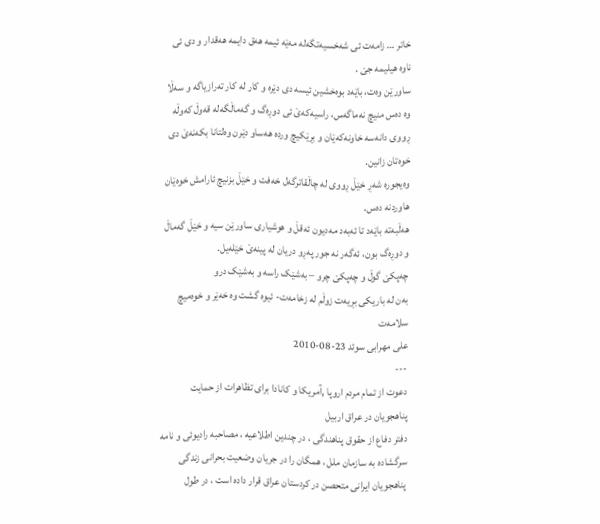خاتر … زامەت ئی شەخسیەتگەلە مەێە ئیمە هەق دایمە هەقدار و دی ئی ناوە هیلیمە جێ .
ساورێن وەت، باێەد بوەخشین ئیسە دی دێرە و کار لە کار تەرازیاگە و سەڵا وە دەس منیچ نەماگەس، راسیەکەێ ئی دوڕەگ و گەماڵگەلە قەوڵ کەوڵە ڕووی دانەسە خاونەکەێان و بڕێکیچ وردە هەساو دێرن وەلتانا بکەنەێ دی خوەتان زانین.
وەیجورە شەڕ خێڵ ڕووی لە چاڵقاترگەل خەفت و خێڵ بزنیچ ئارامش خوەێان هاوردنە دەس.
هەڵبەتە باێەد تا ئەبەد مەدیون ئەقڵ و هوشیاری ساورێن سیە و خێڵ گەماڵ و دوڕەگ بون، ئەگەر نە جور پەڕو دریان لە پینەێ خێلەیل.
چەپکێ گوڵ و چەپکێ چرو – بەشێک راسە و بەشێک درو
بەن لە باریکی بڕیەت زوڵم لە زخامەت- ئیوە گشت وە خەێر و خوەمیچ سلامەت
علی مهرابی سوئد 23-08-2010
---
دعوت از تمام مردم اروپا ,آمریکا و کانادا برای تظاهرات از حمایت پناهجویان در عراق اربیل
دفتر دفاع از حقوق پناهندگی ، در چندین اطلاعیه ، مصاحبه رادیوئی و نامه سرگشاده به سازمان ملل ، همگان را در جریان وضعیت بحرانی زندگی پناهجویان ایرانی متحصن در کردستان عراق قرار داده است ، در طول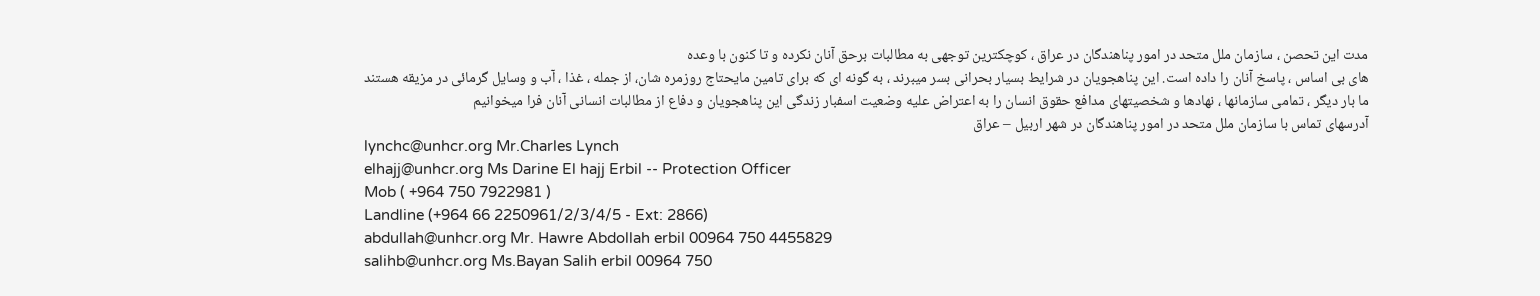مدت این تحصن ، سازمان ملل متحد در امور پناهندگان در عراق ، کوچکترین توجهی به مطالبات برحق آنان نکرده و تا کنون با وعده
های بی اساس ، پاسخ آنان را داده است. این پناهجویان در شرایط بسیار بحرانی بسر میبرند ، به گونه ای که برای تامین مایحتاج روزمره شان، از جمله ، غذا ، آب و وسایل گرمائی در مزیقه هستند
ما بار دیگر ، تمامی سازمانها ، نهادها و شخصیتهای مدافع حقوق انسان را به اعتراض علیه وضعیت اسفبار زندگی این پناهجویان و دفاع از مطالبات انسانی آنان فرا میخوانیم
آدرسهای تماس با سازمان ملل متحد در امور پناهندگان در شهر اربیل – عراق
lynchc@unhcr.org Mr.Charles Lynch
elhajj@unhcr.org Ms Darine El hajj Erbil -- Protection Officer
Mob ( +964 750 7922981 )
Landline (+964 66 2250961/2/3/4/5 - Ext: 2866)
abdullah@unhcr.org Mr. Hawre Abdollah erbil 00964 750 4455829
salihb@unhcr.org Ms.Bayan Salih erbil 00964 750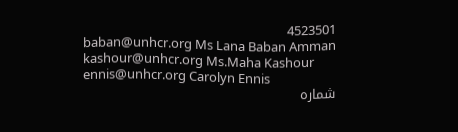4523501
baban@unhcr.org Ms Lana Baban Amman
kashour@unhcr.org Ms.Maha Kashour
ennis@unhcr.org Carolyn Ennis
شماره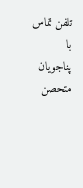تلفن تماس با پناجویان متحصن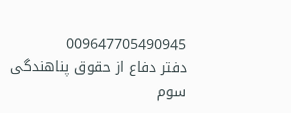009647705490945
دفتر دفاع از حقوق پناهندگی
سوم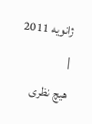ژانویه 2011
|
هیچ نظری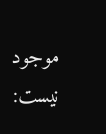موجود نیست: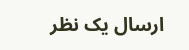ارسال یک نظر